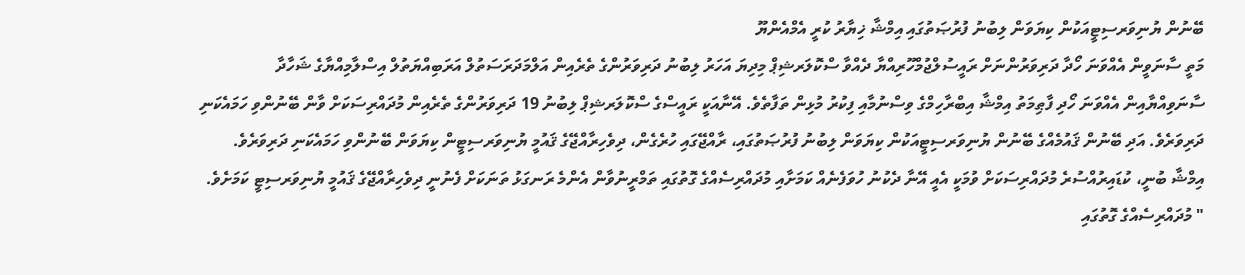ބޭނުން ޔުނިވަރސިޓީއަކުން ކިޔަވަން ލިބުނު ފުރުޞަތުގައި އިމްޝާ ޚިޔާރު ކުރީ އެމްއެންޔޫ
މަތީ ސާނަވީން އެއްވަނަ ހޯދާ ދަރިވަރުންނަށް ރައީސުލްޖުމްހޫރިއްޔާ ދެއްވާ ސްކޮލަރޝިޕް މިދިޔަ އަހަރު ލިބުނު ދަރިވަރުންގެ ތެރެއިން އަލްމަދަރަސަތުލް އަރަބިއްޔަތުލް އިސްލާމިއްޔާގެ ޝަހާދާ ސާނަވިއްޔާއިން އެއްވަނަ ހޯދި ފާޠިމަތު އިމްޝާ އިބްރާހިމްގެ ވިސްނުމާއި ފިކުރު މުޅިން ތަފާތެވެ. އޭނާއަކީ ރައީސްގެ ސްކޮލަރޝިޕް ލިބުނު 19 ދަރިވަރުންގެ ތެރެއިން މުދައްރިސަކަށް ވާން ބޭނުންވި ހަމައެކަނި ދަރިވަރެވެ. އަދި ބޭނުން ޤައުމެއްގެ ބޭނުން ޔުނިވަރސިޓީއަކުން ކިޔަވަން ލިބުނު ފުރުޞަތުގައި، ރާއްޖޭގައި ހުރެގެން، ދިވެހިރާއްޖޭގެ ޤައުމީ ޔުނިވަރސިޓީން ކިޔަވަން ބޭނުންވި ހަމައެކަނި ދަރިވަރެވެ.
އިމްޝާ ބުނީ، ކުޑައިރުއްސުރެ މުދައްރިސަކަށް ވުމަކީ އެއީ އޭނާ ދެކުނު ހުވަފެނެއް ކަމަށާއި މުދައްރިސެއްގެ ގޮތުގައި ތަމްރީނުވާން އެންމެ ރަނގަޅު ތަނަކަށް ފެނުނީ ދިވެހިރާއްޖޭގެ ޤައުމީ ޔުނިވަރސިޓީ ކަމަށެވެ.
" މުދައްރިސެއްގެ ގޮތުގައި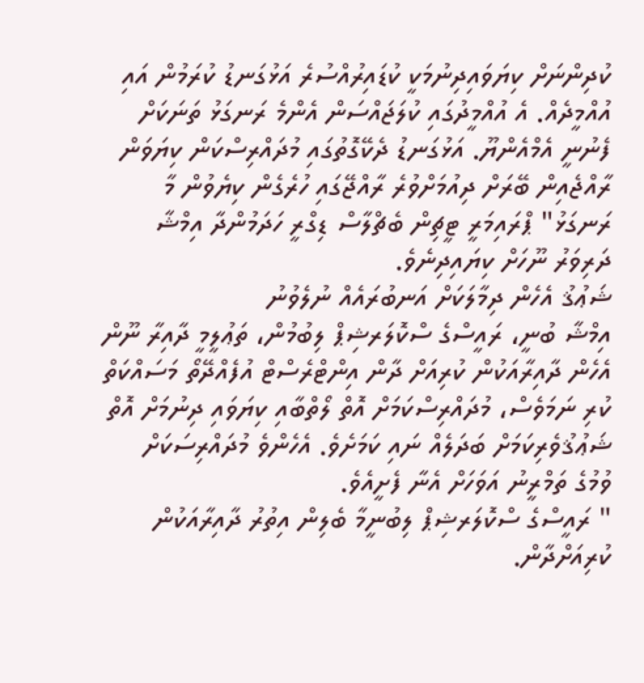ކުދިންނަށް ކިޔަވައިދިނުމަކީ ކުޑައިރުއްސުރެ އަޅުގަނޑު ކުރަމުން އައި އުއްމީދެއް. އެ އުއްމީދުގައި ކުލަޖައްސަން އެންމެ ރަނގަޅު ތަނަކަށް ފެނުނީ އެމްއެންޔޫ. އަޅުގަނޑު ދެކޭގޮތުގައި މުދައްރިސްކަން ކިޔަވަން ރާއްޖެއިން ބޭރަށް ދިއުމަށްވުރެ ރާއްޖޭގައި ހުރެގެން ކިޔެވުން މާ ރަނގަޅު" ޕްރައިމަރީ ޓީޗިން ބެޗްލާސް ޑިގްރީ ހަދަމުންދާ އިމްޝާ ދަރިވަރު ނޫހަށް ކިޔައިދިނެވެ.
ޝަޢުޤު އެހެން ދިމާލަކަށް އަނބުރައެއް ނުލެވުނު
އިމްޝާ ބުނީ، ރައީސްގެ ސްކޮލަރޝިޕް ލިބުމުން، ތަޢުލީމީ ދާއިރާ ނޫން އެހެން ދާއިރާއަކުން ކުރިއަށް ދާން އިންޓްރެސްޓް އުފެއްދޭތޯ މަސައްކަތް ކުރި ނަމަވެސް، މުދައްރިސްކަމަށް އޮތް ލޯތްބާއި ކިޔަވައި ދިނުމަށް އޮތް ޝަޢުޤުވެރިކަމަށް ބަދަލެއް ނައި ކަމަށެވެ. އެހެންވެ މުދައްރިސަކަށް ވުމުގެ ތަމްރީނު އަވަހަށް އެނާ ފެށީއެވެ.
" ރައީސްގެ ސްކޮލަރޝިޕް ލިބުނީމާ ބެލިން އިތުރު ދާއިރާއަކުން ކުރިއަށްދާން.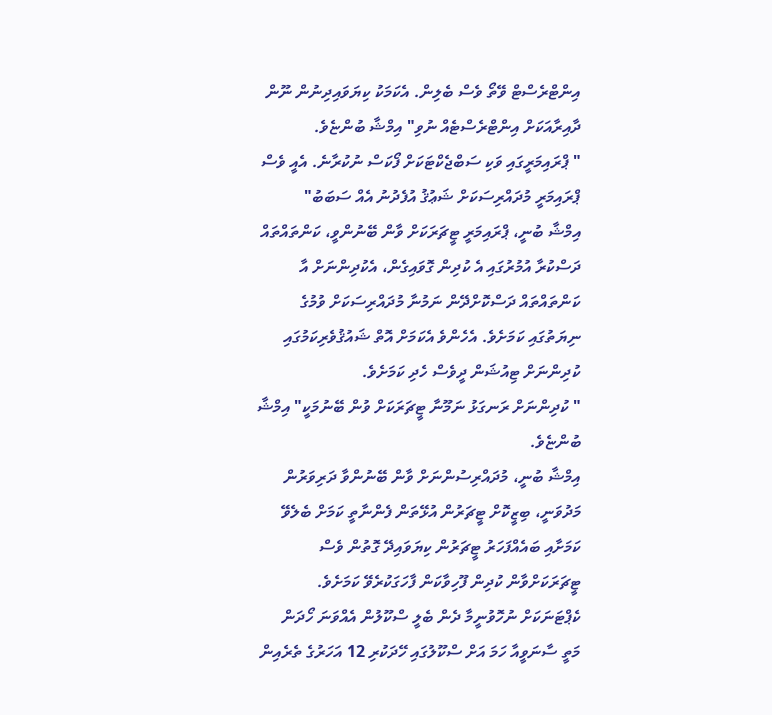އިންޓްރެސްޓް ވޭތޯ ވެސް ބެލިން. އެކަމަކު ކިޔަވައިދިނުން ނޫން ދާއިރާއަކަށް އިންޓްރެސްޓެއް ނުވި" އިމްޝާ ބުންޏެވެ.
" ޕްރައިމަރީގައި ވަކި ސަބްޖެކްޓަކަށް ފޯކަސް ނުކުރާނެ. އެއީ ވެސް ޕްރައިމަރީ މުދައްރިސަކަށް ޝަޢުޤު އުފެދުނު އެއް ސަބަބު"
އިމްޝާ ބުނީ، ޕްރައިމަރީ ޓީޗަރަކަށް ވާން ބޭނުންވީ، ކަންތައްތައް ދަސްކުރާ އުމުރުގައި އެ ކުދިން ގޮވައިގެން، އެކުދިންނަށް އާ ކަންތައްތައް ދަސްކޮށްދޭން ނަމުނާ މުދައްރިސަކަށް ވުމުގެ ނިޔަތުގައި ކަމަށެވެ. އެހެންވެ އެކަމަށް އޮތް ޝައުޤުވެރިކަމުގައި ކުދިންނަށް ޓިއުޝަން ދީވެސް ހެދި ކަމަށެވެ.
" ކުދިންނަށް ރަނގަޅު ނަމޫނާ ޓީޗަރަކަށް ވުން ބޭނުމަކީ" އިމްޝާ ބުންޏެވެ.
އިމްޝާ ބުނީ، މުދައްރިސުންނަށް ވާން ބޭނުންވާ ދަރިވަރުން މަދުވަނީ، ބިޒީކޮށް ޓީޗަރުން އުޅޭތަން ފެންނާތީ ކަމަށް ބެލެވޭ ކަމަށާއި ބައެއްފަހަރު ޓީޗަރުން ކިޔަވައިދޭ ގޮތުން ވެސް ޓީޗަރަކަށްވާން ކުދިން ފޫހިވާކަން ފާހަގަކުރެވޭ ކަމަށެވެ.
ކެޕްޓަނަކަށް ނުހޮވުނީމާ ދެން ބެލީ ސްކޫލުން އެއްވަނަ ހޯދަން
މަތީ ސާނަވީއާ ހަމަ އަށް ސްކޫލުގައި ހޭދަކުރި 12 އަހަރުގެ ތެރެއިން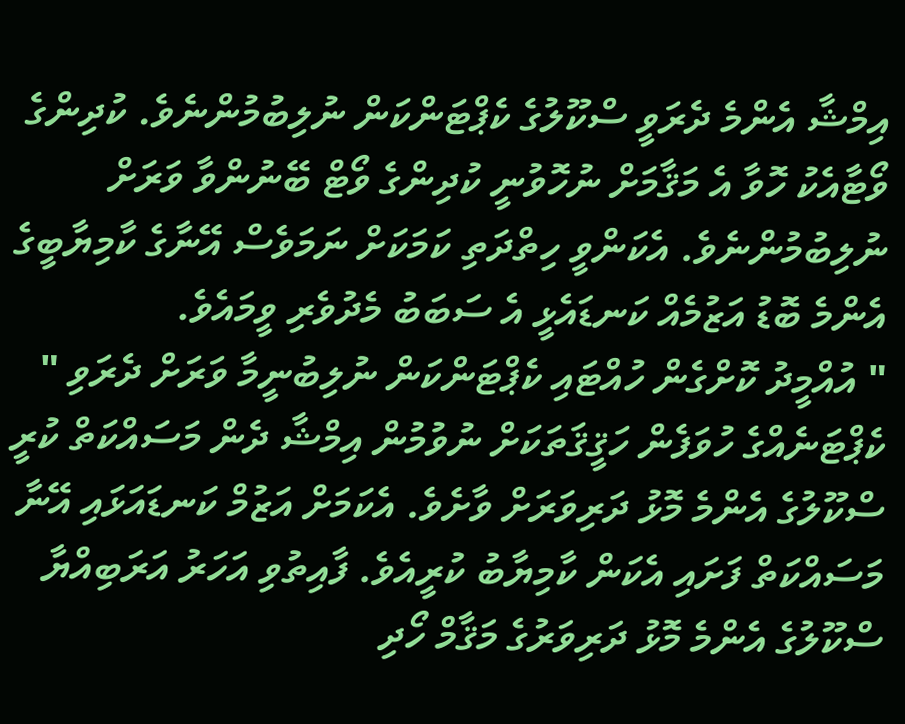އިމްޝާ އެންމެ ދެރަވީ ސްކޫލުގެ ކެޕްޓަންކަން ނުލިބުމުންނެވެ. ކުދިންގެ ވޯޓާއެކު ހޮވާ އެ މަޤާމަށް ނުހޮވުނީ ކުދިންގެ ވޯޓް ބޭނުންވާ ވަރަށް ނުލިބުމުންނެވެ. އެކަންވީ ހިތްދަތި ކަމަކަށް ނަމަވެސް އޭނާގެ ކާމިޔާބީގެ އެންމެ ބޮޑު އަޒުމެއް ކަނޑައެޅީ އެ ސަބަބު މެދުވެރި ވީމައެވެ.
" އުއްމީދު ކޮށްގެން ހުއްޓައި ކެޕްޓަންކަން ނުލިބުނީމާ ވަރަށް ދެރަވި "
ކެޕްޓަނެއްގެ ހުވަފެން ހަޤީޤަތަކަށް ނުވުމުން އިމްޝާ ދެން މަސައްކަތް ކުރީ ސްކޫލުގެ އެންމެ މޮޅު ދަރިވަރަށް ވާށެވެ. އެކަމަށް އަޒުމް ކަނޑައަޅައި އޭނާ މަސައްކަތް ފަށައި އެކަން ކާމިޔާބު ކުރީއެވެ. ފާއިތުވި އަހަރު އަރަބިއްޔާ ސްކޫލުގެ އެންމެ މޮޅު ދަރިވަރުގެ މަޤާމް ހޯދި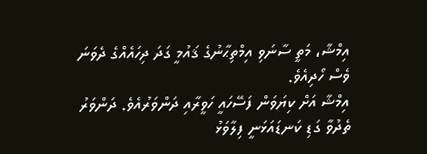އިމްޝާ، މަތީ ސާނަވި އިމްތިޙާނުގެ ޤައުމީ ގަދަ ދިހައެއްގެ ދެވަނަ ވެސް ހޯދިއެވެ.
އިމްޝާ އަށް ކިޔަވަން ފަސޭހައީ ހަވީރާއި ދަންވަރުއެވެ. ދަންވަރު ތެދުވާ ގަޑި ކަނޑައަޅަނީ ފިލާވަޅު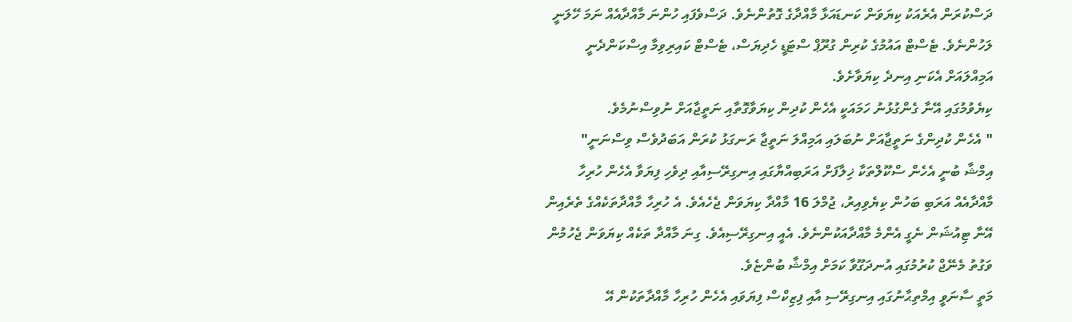ދަސްކުރަން އެރެއަކު ކިޔަވަން ކަނޑައަޅާ މާއްދާގެ ގޮތުންނެވެ. ދަސްވެފައި ހުންނަ މާއްދާއެއް ނަމަ ހޭލަނީ ލަހުންނެވެ. ޓެސްޓް އައުމުގެ ކުރިން ގުރޫޕް ސްޓަޑީ ހެދިޔަސް، ޓެސްޓް ކައިރިވިމާ އިސްކަންދެނީ އަމިއްލައަށް އެކަނި އިނދެ ކިޔަވާށެވެ.
ކިޔެވުމުގައި އޭނާ ގެންގުޅުނު ހަމައަކީ އެހެން ކުދިން ކިޔަވާގޮތާއި ނަތީޖާއަށް ނުވިސްނުމެވެ.
" އެހެން ކުދިންގެ ނަތީޖާއަށް ނުބަލައި އަމިއްލަ ނަތީޖާ ރަނގަޅު ކުރަން އަބަދުވެސް ވިސްނަނީ"
އިމްޝާ ބުނީ އެހެން ސްކޫލްތަކާ ޚިލާފަށް އަރަބިއްޔާގައި އިނގިރޭސިއާއި ދިވެހި ފިޔަވާ އެހެން ހުރިހާ މާއްދާއެއް އަރަބި ބަހުން ކިޔެވިއިރު، ޖުމްލަ 16 މާއްދާ ކިޔަވަން ޖެހެއެވެ. އެ ހުރިހާ މާއްދާތަކެއްގެ ތެރެއިން އޭނާ ޓިއުޝަން ނެގީ އެންމެ މާއްދާއަކުންނެވެ. އެއީ އިނގިރޭސިއެވެ. ގިނަ މާއްދާ ތަކެއް ކިޔަވަން ޖެހުމުން ވަގުތު މެނޭޖް ކުރުމުގައި އުނދަގޫވާ ކަމަށް އިމްޝާ ބުންޏެވެ.
މަތީ ސާނަވީ އިމްތިޙާނުގައި އިނގިރޭސި އާއި ފިޒިކްސް ފިޔަވައި އެހެން ހުރިހާ މާއްދާތަކުން އޭ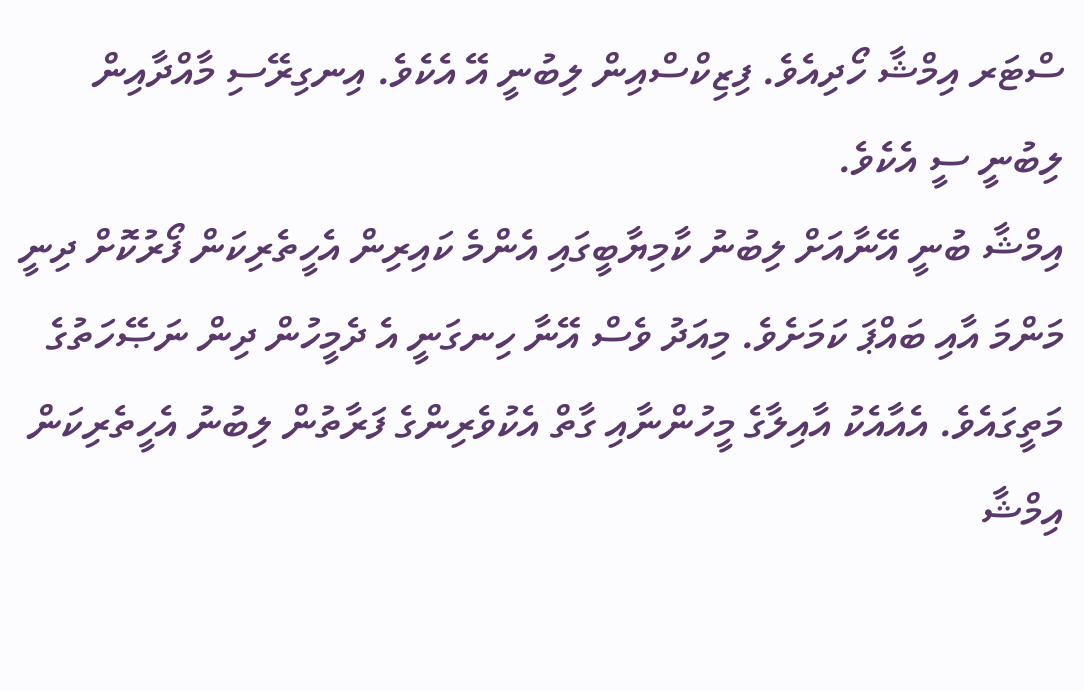ސްޓަރ އިމްޝާ ހޯދިއެވެ. ފިޒިކްސްއިން ލިބުނީ އޭ އެކެވެ. އިނގިރޭސި މާއްދާއިން ލިބުނީ ސީ އެކެވެ.
އިމްޝާ ބުނީ އޭނާއަށް ލިބުނު ކާމިޔާބީގައި އެންމެ ކައިރިން އެހީތެރިކަން ފޯރުކޮށް ދިނީ މަންމަ އާއި ބައްޕަ ކަމަށެވެ. މިއަދު ވެސް އޭނާ ހިނގަނީ އެ ދެމީހުން ދިން ނަޞޭހަތުގެ މަތީގައެވެ. އެއާއެކު އާއިލާގެ މީހުންނާއި ގާތް އެކުވެރިންގެ ފަރާތުން ލިބުނު އެހީތެރިކަން އިމްޝާ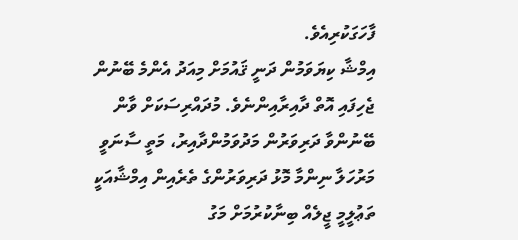ފާހަގަކުރިއެވެ.
އިމްޝާ ކިޔަވަމުން ދަނީ ޤައުމަށް މިއަދު އެންމެ ބޭނުން ޖެހިފައި އޮތް ދާއިރާއިންނެވެ. މުދައްރިސަކަށް ވާން ބޭނުންވާ ދަރިވަރުން މަދުވަމުންދާއިރު، މަތީ ސާނަވީ މަރުހަލާ ނިންމާ މޮޅު ދަރިވަރުންގެ ތެރެއިން އިމްޝާއަކީ ތަޢުލީމީ ޖީލެއް ބިނާކުރުމަށް މަގު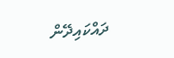ދައްކައިދޭން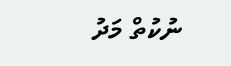ނުކުތް މަދު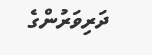ދަރިވަރުންގެ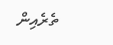ތެރެއިން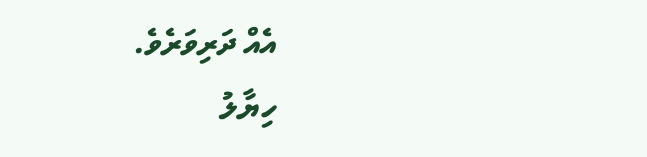އެއް ދަރިވަރެވެ.
ހިޔާލު